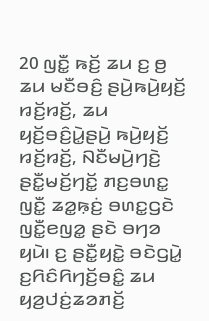20 ꤜꤢꤪ꤭ ꤒꤢꤩ꤬ ꤘꤣ ꤢ꤬ ꤥ꤬ ꤘꤣ ꤗꤢꤪꤋꤢꤨ꤬ ꤔꤣꤧ꤬ꤒꤣꤧ꤬ꤟꤢꤩ꤬ ꤙꤢꤩ꤬ꤙꤢꤩ꤬, ꤘꤣ ꤟꤢꤩ꤬ꤋꤢꤨ꤬ꤣꤧ꤭ꤔꤣꤧ꤬ ꤒꤣꤧ꤬ꤟꤢꤩ꤬ ꤙꤢꤩ꤬ꤙꤢꤩ꤬, ꤡꤢꤪꤗꤣꤧ꤬ꤚꤢꤧ꤬ ꤔꤢꤪ꤭ꤗꤢꤩ꤬ꤚꤢꤩ꤭ ꤊꤢ꤬ꤋꤛꤢ꤭ ꤜꤢꤪ꤭ ꤘꤤ꤭ꤒ꤫ꤢꤦ꤬ ꤋꤛꤢ꤭ꤞꤢꤧ ꤜꤢꤪ꤭ꤕꤜꤤ꤭ ꤔꤢꤧ ꤋꤚꤤ ꤟꤣꤧ꤯ ꤢ꤬ ꤔꤢꤪ꤭ꤟꤢꤧ꤭ ꤋꤢꤧꤞꤣꤧ꤭ ꤢ꤬ꤖꤢꤨꤖꤚꤢꤩ꤬ꤋꤢꤨ꤭ ꤘꤣ ꤟꤤ꤬ꤓꤢꤦ꤬ꤘꤤꤊꤢꤩ꤬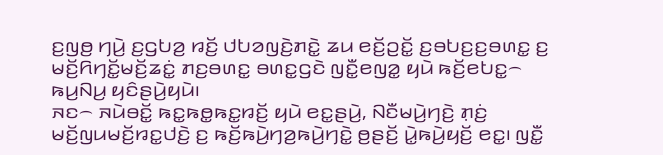ꤢ꤬ꤜꤥ꤬ ꤚꤣꤧ꤬ ꤢ꤬ꤞꤝꤤ꤬ ꤙꤢꤩ꤬ ꤓꤝꤤꤜꤢꤧ꤬ꤊꤢꤧ꤭ ꤘꤣ ꤕꤢꤩ꤬ꤑꤢꤩ꤭ ꤢ꤬ꤋꤝꤢ꤬ꤢ꤬ꤋꤛꤢ꤭ ꤢ꤬ ꤗꤢꤩ꤬ꤖꤚꤢꤩ꤭ꤗꤢꤩ꤬ꤘꤢꤦ꤭ ꤊꤢ꤬ꤋꤛꤢ꤭ ꤋꤛꤢ꤭ꤞꤢꤧ ꤜꤢꤪ꤭ꤕꤜꤤ꤭ ꤟꤣꤧ ꤒꤢꤩ꤬ꤕꤝꤢ꤭꤮ ꤒꤣ꤬ꤡꤣ꤬ ꤟꤢꤨꤔꤣꤧ꤬ꤟꤣꤧ꤯
ꤏꤢ꤮ ꤏꤣꤧꤋꤢꤩ꤭ ꤒꤢ꤭ꤒꤥ꤭ꤒꤢ꤭ꤙꤢꤩ꤬ ꤟꤣꤧ ꤕꤢ꤭ꤔꤣꤧ꤬, ꤡꤢꤪꤗꤣꤧ꤬ꤚꤢꤧ꤬ ꤊ꤫ꤢꤦ꤬ ꤗꤢꤩ꤬ꤜꤣꤗꤢꤩ꤬ꤙꤢ꤭ꤓꤢꤧ꤬ ꤢ꤬ ꤒꤢꤩ꤬ꤒꤣꤧ꤬ꤚꤤ꤬ꤒꤣꤧ꤬ꤚꤢꤧ꤭ ꤥ꤬ꤔꤢꤩ꤬ ꤣꤧ꤭ꤒꤣꤧ꤬ꤟꤢꤩ꤬ ꤕꤢ꤭꤯ ꤜꤢꤪ꤭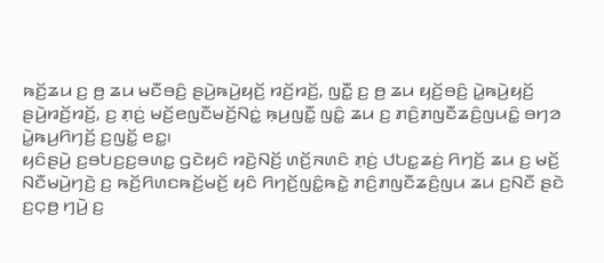ꤒꤢꤩ꤬ꤘꤣ ꤢ꤬ ꤥ꤬ ꤘꤣ ꤗꤢꤪꤋꤢꤨ꤬ ꤔꤣꤧ꤬ꤒꤣꤧ꤬ꤟꤢꤩ꤬ ꤙꤢꤩ꤬ꤙꤢꤩ꤬, ꤜꤢꤪ꤭ ꤢ꤬ ꤥ꤬ ꤘꤣ ꤟꤢꤩ꤬ꤋꤢꤨ꤬ ꤣꤧ꤭ꤒꤣꤧ꤬ꤟꤢꤩ꤬ ꤔꤣꤧ꤬ꤙꤢꤩ꤬ꤙꤢꤩ꤬, ꤢ꤬ ꤊ꤫ꤢꤦ꤬ ꤗꤢꤩ꤬ꤕꤜꤢꤪꤗꤢꤩ꤬ꤡꤢꤦ꤭ ꤒ꤫ꤣ꤬ꤜꤢꤪ꤭ ꤜꤢꤨ꤭ ꤘꤣ ꤢ꤬ ꤊꤢꤨ꤬ꤊꤜꤢꤪꤘꤢꤨ꤬ꤜꤣꤢꤨ꤭ ꤋꤚꤤ ꤣꤧ꤭ꤒꤣ꤬ꤖꤚꤢꤩ꤬ ꤢ꤬ꤜꤢꤩ꤭ ꤕꤢ꤭꤯
ꤟꤢꤨꤔꤣꤧ꤬ ꤢ꤬ꤋꤝꤢ꤬ꤢ꤬ꤋꤛꤢ꤭ ꤞꤢꤧꤟꤢꤨ ꤙꤢꤧ꤬ꤡꤢꤩ꤬ ꤛꤢꤩ꤬ꤏꤛꤢꤨ ꤊ꤫ꤢꤦ꤬ ꤓꤝꤢ꤭ꤘꤢꤦ꤬ ꤖꤚꤢꤩ꤬ ꤘꤣ ꤢ꤬ ꤗꤢꤩ꤬ ꤡꤢꤪꤗꤣꤧ꤬ꤚꤢꤧ꤬ ꤢ꤬ ꤒꤢꤩ꤬ꤖꤛꤢꤒꤢꤩ꤬ꤗꤢꤩ꤬ ꤟꤢꤨ ꤖꤚꤢꤩ꤬ꤜꤢꤨ꤭ꤒꤢꤧ꤭ ꤊꤢꤨ꤬ꤊꤜꤢꤪꤘꤢꤨ꤬ꤜꤣ ꤘꤣ ꤢ꤬ꤡꤢꤪ ꤔꤢꤧ ꤢ꤬ꤍ꤫ꤥ꤬ ꤚꤣꤧ꤬ ꤢ꤬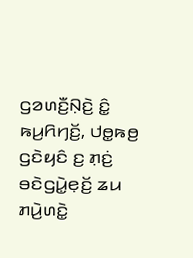ꤞꤤꤛꤢꤪ꤬ꤡ꤫ꤢꤧ꤬ ꤢꤨ꤭ ꤒꤣ꤬ꤖꤚꤢꤩ꤬, ꤓꤥ꤭ꤒꤥ꤬ ꤞꤢꤧꤟꤢꤨ ꤢ꤬ ꤊ꤫ꤢꤦ꤬ ꤋꤢꤧꤞꤣꤧ꤭ꤕ꤫ꤢꤩ꤬ ꤘꤣ ꤊꤣꤧ꤬ꤛꤢꤧ꤭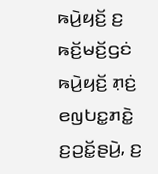ꤒꤣꤧ꤬ꤟꤢꤩ꤬ ꤢ꤬ ꤒꤢꤩ꤬ꤗꤢꤩ꤬ꤞꤢꤦ ꤒꤣꤧ꤬ꤟꤢꤩ꤬ ꤊ꤫ꤢꤦ꤬ ꤕꤜꤝꤢ꤭ꤊꤢꤧ꤭ ꤢ꤬ꤑꤢꤩ꤭ꤔꤣꤧ꤬, ꤢ꤬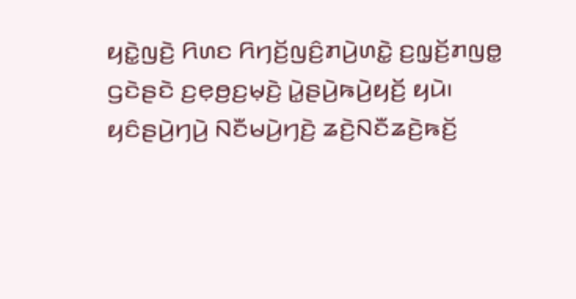ꤟꤢꤧ꤭ꤜꤢꤧ꤬ ꤖꤛꤢ ꤖꤚꤢꤩ꤬ꤜꤢꤨ꤬ꤊꤣꤧ꤬ꤛꤢꤧ꤭ ꤢ꤬ꤜ꤫ꤢꤩ꤬ꤊꤜꤥ꤭ ꤞꤢꤧꤔꤢꤧ ꤢ꤬ꤕ꤫ꤥ꤬ꤢ꤬ꤗ꤫ꤢꤧ꤬ ꤣꤧ꤭ꤔꤣꤧ꤬ꤒꤣꤧ꤬ꤟꤢꤩ꤬ ꤟꤣꤧ꤯
ꤟꤢꤨꤔꤣꤧ꤬ꤚꤣꤧ꤬ ꤡꤢꤪꤗꤣꤧ꤬ꤚꤢꤧ꤬ ꤘꤢꤧ꤬ꤡꤢꤪꤘꤢꤧ꤬ꤒꤢꤩ꤬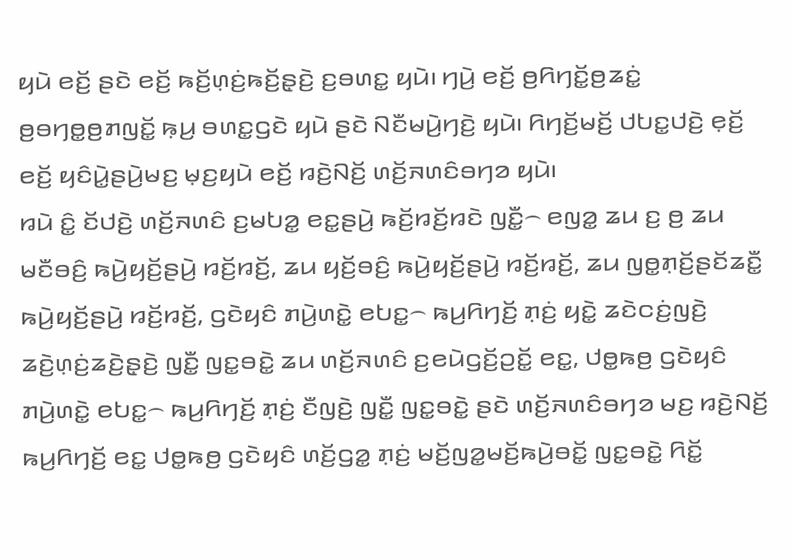ꤟꤣꤧ ꤕꤢꤩ꤬ ꤔꤢꤧ ꤕꤢꤩ꤬ ꤒꤢꤩ꤬ꤛ꤫ꤢꤦ꤬ꤒꤢꤩ꤬ꤔ꤫ꤢꤧ꤬ ꤢ꤬ꤋꤛꤢ꤭ ꤟꤣꤧ꤯ ꤚꤣꤧ꤬ ꤕꤢꤩ꤬ ꤥ꤬ꤖꤚꤢꤩ꤭ꤥ꤬ꤘꤢꤦ꤭ ꤥ꤬ꤋꤚꤥ꤭ꤥ꤬ꤊꤜꤢꤩ꤭ ꤒ꤫ꤣ꤬ ꤋꤛꤢ꤭ꤞꤢꤧ ꤟꤣꤧ ꤔꤢꤧ ꤡꤢꤪꤗꤣꤧ꤬ꤚꤢꤧ꤬ ꤟꤣꤧ꤯ ꤖꤚꤢꤩ꤬ꤗꤢꤩ꤬ ꤓꤝꤢ꤭ꤓꤢꤧ꤬ ꤕ꤫ꤢꤩ꤬ ꤕꤢꤩ꤬ ꤟꤢꤨꤣꤧ꤭ꤔꤣꤧ꤬ꤗꤢ꤬ ꤗ꤫ꤢ꤬ꤟꤣꤧ ꤕꤢꤩ꤬ ꤙꤢꤧ꤬ꤡꤢꤩ꤬ ꤛꤢꤩ꤬ꤏꤛꤢꤨꤋꤚꤤ ꤟꤣꤧ꤯
ꤙꤣꤧ ꤢꤨ꤭ ꤢꤩꤓꤢꤧ꤬ ꤛꤢꤩ꤬ꤏꤛꤢꤨ ꤢ꤬ꤗꤝꤤ꤭ ꤕꤢ꤭ꤔꤣꤧ꤬ ꤒꤢꤩ꤬ꤙꤢꤩ꤬ꤙꤢꤧ ꤜꤢꤪ꤭꤮ ꤕꤜꤤ꤭ ꤘꤣ ꤢ꤬ ꤥ꤬ ꤘꤣ ꤗꤢꤪꤋꤢꤨ꤬ ꤒꤣꤧ꤬ꤟꤢꤩ꤬ꤔꤣꤧ꤬ ꤙꤢꤩ꤬ꤙꤢꤩ꤬, ꤘꤣ ꤟꤢꤩ꤬ꤋꤢꤨ꤬ ꤒꤣꤧ꤬ꤟꤢꤩ꤬ꤔꤣꤧ꤬ ꤙꤢꤩ꤬ꤙꤢꤩ꤬, ꤘꤣ ꤜꤥ꤭ꤊ꤫ꤢꤩ꤬ꤔꤢꤩꤘꤢꤪ꤭ ꤒꤣꤧ꤬ꤟꤢꤩ꤬ꤔꤣꤧ꤬ ꤙꤢꤩ꤬ꤙꤢꤩ꤬, ꤞꤢꤧꤟꤢꤨ ꤊꤣꤧ꤬ꤛꤢꤧ꤭ ꤕꤝꤢ꤭꤮ ꤒꤣ꤬ꤖꤚꤢꤩ꤬ ꤊ꤫ꤢꤦ꤬ ꤟꤢꤧ꤭ ꤘꤢꤧꤍꤢꤦ꤬ꤜꤢꤧ꤬ ꤘꤢꤧ꤬ꤛ꤫ꤢꤦ꤬ꤘꤢꤧ꤬ꤔ꤫ꤢꤧ꤬ ꤜꤢꤪ꤭ ꤜꤢ꤭ꤋꤢꤧ꤭ ꤘꤣ ꤛꤢꤩ꤬ꤏꤛꤢꤨ ꤢ꤬ꤕꤣꤧꤞꤢꤩ꤬ꤑꤢꤩ꤭ ꤕꤢ꤭, ꤓꤥ꤭ꤒꤥ꤬ ꤞꤢꤧꤟꤢꤨ ꤊꤣꤧ꤬ꤛꤢꤧ꤭ ꤕꤝꤢ꤭꤮ ꤒꤣ꤬ꤖꤚꤢꤩ꤬ ꤊ꤫ꤢꤦ꤬ ꤢꤪꤜꤢꤧ꤬ ꤜꤢꤪ꤭ ꤜꤢ꤭ꤋꤢꤧ꤭ ꤔꤢꤧ ꤛꤢꤩ꤬ꤏꤛꤢꤨꤋꤚꤤ ꤗꤢ꤬ ꤙꤢꤧ꤬ꤡꤢꤩ꤬ ꤒꤣ꤬ꤖꤚꤢꤩ꤬ ꤕꤢ꤭ ꤓꤥ꤭ꤒꤥ꤬ ꤞꤢꤧꤟꤢꤨ ꤛꤢꤩ꤬ꤞꤤ꤭ ꤊ꤫ꤢꤦ꤬ ꤗꤢꤩ꤬ꤜꤤ꤭ꤗꤢꤩ꤬ꤒꤣꤧ꤬ꤋꤢꤩ꤭ ꤜꤢ꤭ꤋꤢꤧ꤭ ꤖꤢꤩ꤭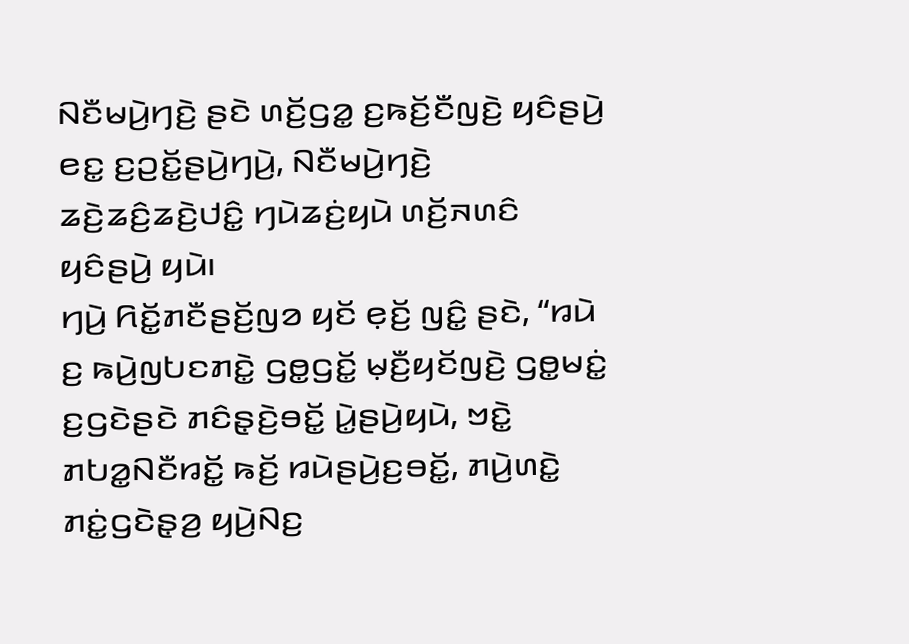ꤡꤢꤪꤗꤣꤧ꤬ꤚꤢꤧ꤬ ꤔꤢꤧ ꤛꤢꤩ꤬ꤞꤤ꤭ ꤢ꤬ꤒꤢꤩ꤬ꤢꤪꤜꤢꤧ꤬ ꤟꤢꤨꤔꤣꤧ꤬ ꤕꤢ꤭ ꤢ꤬ꤑꤢꤩ꤭ꤔꤣꤧ꤬ꤚꤣꤧ꤬, ꤡꤢꤪꤗꤣꤧ꤬ꤚꤢꤧ꤬ ꤘꤢꤧ꤬ꤘꤢꤨ꤬ꤘꤢꤧ꤬ꤓꤢꤨ꤭ ꤚꤣꤧꤘꤢꤦ꤬ꤟꤣꤧ ꤛꤢꤩ꤬ꤏꤛꤢꤨ ꤟꤢꤨꤔꤣꤧ꤬ ꤟꤣꤧ꤯
ꤚꤣꤧ꤬ ꤖꤢꤩ꤭ꤊꤢꤪꤔꤢꤩ꤬ꤜꤤ ꤟꤢꤩ ꤕ꤫ꤢꤩ꤬ ꤜꤢꤨ꤭ ꤔꤢꤧ, “ꤙꤣꤧ ꤢ꤬ ꤒꤣꤧ꤬ꤜꤝꤢꤊꤢꤧ꤭ ꤞꤥ꤭ꤞꤢꤩ꤭ ꤗ꤫ꤢꤪ꤬ꤟꤢꤩꤜꤢꤧ꤬ ꤞꤥ꤭ꤗꤢꤦ꤭ ꤢ꤬ꤞꤢꤧꤔꤢꤧ ꤊꤢꤨꤔ꤫ꤢꤧ꤬ꤋꤢꤩ꤭ ꤣꤧ꤭ꤔꤣꤧ꤬ꤟꤣꤧ, ꤠꤢꤧ꤭ ꤊꤝꤤ꤭ꤡꤢꤪꤙꤢꤩ꤭ ꤒꤢꤩ꤬ ꤙꤣꤧꤔꤣꤧ꤬ꤢ꤬ꤋꤢꤩ꤭, ꤊꤣꤧ꤬ꤛꤢꤧ꤭ ꤊꤢꤦ꤭ꤞꤢꤧꤔ꤫ꤤ꤬ ꤟꤣꤧ꤬ꤡꤢ꤬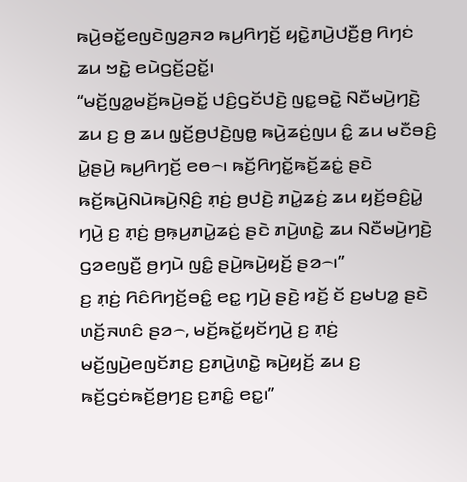ꤒꤣꤧ꤬ꤋꤢꤩ꤭ꤕꤜꤢꤧꤜꤤ꤬ꤏꤤ ꤒꤣ꤬ꤖꤚꤢꤩ꤬ ꤟꤢꤧ꤭ꤊꤣꤧ꤬ꤓꤢꤪ꤬ꤥ꤬ ꤖꤚꤢꤦ ꤘꤣ ꤠꤢꤧ꤭ ꤕꤣꤧꤞꤢꤩ꤬ꤑꤢꤩ꤭꤯
“ꤗꤢꤩ꤬ꤜꤤ꤭ꤗꤢꤩ꤬ꤒꤣꤧ꤬ꤋꤢꤩ꤭ ꤓꤢꤨ꤬ꤞꤢꤩꤓꤢꤧ꤬ ꤜꤢ꤭ꤋꤢꤧ꤭ ꤡꤢꤪꤗꤣꤧ꤬ꤚꤢꤧ꤬ ꤘꤣ ꤢ꤬ ꤥ꤬ ꤘꤣ ꤜ꤫ꤢꤩ꤬ꤥ꤬ꤓꤢꤧ꤬ꤜꤥ꤭ ꤒꤣꤧ꤬ꤘꤢꤦ꤬ꤜꤣ ꤢꤨ꤭ ꤘꤣ ꤗꤢꤪꤋꤢꤨ꤬ ꤣꤧ꤭ꤔꤣꤧ꤬ ꤒꤣ꤬ꤖꤚꤢꤩ꤬ ꤕꤥ꤮꤯ ꤒꤢꤩ꤬ꤖꤚꤢꤩ꤭ꤒꤢꤩ꤬ꤘꤢꤦ꤭ ꤔꤢꤧ ꤒꤢꤩ꤬ꤒꤣꤧ꤬ꤡꤣꤧꤒꤣꤧ꤬ꤡ꤫ꤢꤨ꤬ ꤊ꤫ꤢꤦ꤬ ꤥ꤬ꤓꤢꤧ꤬ ꤊꤣꤧ꤭ꤘꤢꤦ꤬ ꤘꤣ ꤟꤢꤩ꤬ꤋꤢꤨ꤬ꤣꤧ꤭ ꤚꤣꤧ꤬ ꤢ꤬ ꤊ꤫ꤢꤦ꤬ ꤥ꤬ꤒ꤫ꤣ꤬ꤊꤣꤧ꤭ꤘꤢꤦ꤬ ꤔꤢꤧ ꤊꤣꤧ꤬ꤛꤢꤧ꤭ ꤘꤣ ꤡꤢꤪꤗꤣꤧ꤬ꤚꤢꤧ꤬ ꤞꤤꤕꤜꤢꤪ꤬ ꤥ꤬ꤚꤣꤧ ꤜꤢꤨ꤭ ꤔꤣꤧ꤬ꤒꤣꤧ꤬ꤟꤢꤩ꤬ ꤔꤤ꤮꤯”
ꤢ꤬ ꤊ꤫ꤢꤦ꤬ ꤖꤢꤨꤖꤚꤢꤩ꤬ꤋꤢꤨ꤭ ꤕꤢ꤭ ꤚꤣꤧ꤬ ꤔꤢꤧ꤬ ꤙꤢꤩ꤬ ꤢꤩ ꤢ꤬ꤗꤝꤤ꤭ ꤔꤢꤧ ꤛꤢꤩ꤬ꤏꤛꤢꤨ ꤔꤤ꤮, ꤗꤢꤩ꤬ꤒꤢꤩ꤭ꤟꤢꤩꤚꤣꤧ꤬ ꤢ꤬ ꤊ꤫ꤢꤦ꤬ ꤗꤢꤩ꤬ꤜꤣꤧ꤬ꤕꤜꤢꤩꤊꤢ꤬ ꤢ꤬ꤊꤣꤧ꤬ꤛꤢꤧ꤭ ꤒꤣꤧ꤬ꤟꤢꤩ꤬ ꤘꤣ ꤢ꤬ ꤒꤢꤩ꤬ꤞꤢꤦꤒꤢꤩ꤬ꤥ꤬ꤚꤢ꤬ ꤢ꤬ꤊꤢꤨ꤭ ꤕꤢ꤭꤯”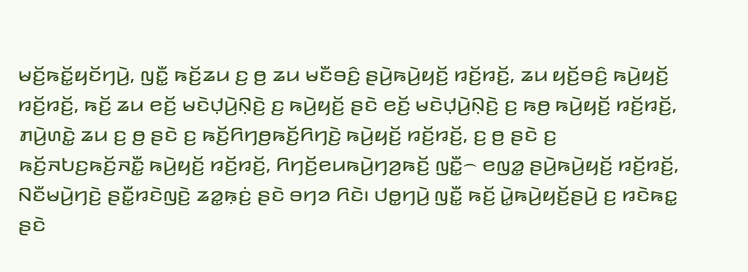ꤗꤢꤩ꤬ꤒꤢꤩ꤭ꤟꤢꤩꤚꤣꤧ꤬, ꤜꤢꤪ꤭ ꤒꤢꤩ꤬ꤘꤣ ꤢ꤬ ꤥ꤬ ꤘꤣ ꤗꤢꤪꤋꤢꤨ꤬ ꤔꤣꤧ꤬ꤒꤣꤧ꤬ꤟꤢꤩ꤬ ꤙꤢꤩ꤬ꤙꤢꤩ꤬, ꤘꤣ ꤟꤢꤩ꤬ꤋꤢꤨ꤬ ꤒꤣꤧ꤬ꤟꤢꤩ꤬ ꤙꤢꤩ꤬ꤙꤢꤩ꤬, ꤒꤢꤩ꤬ ꤘꤣ ꤕꤢꤩ꤬ ꤗꤢꤧꤓ꤫ꤣꤧ꤬ꤡ꤫ꤢꤧ꤬ ꤢ꤬ ꤒꤣꤧ꤬ꤟꤢꤩ꤬ ꤔꤢꤧ ꤕꤢꤩ꤬ ꤗꤢꤧꤓ꤫ꤣꤧ꤬ꤡ꤫ꤢꤧ꤬ ꤢ꤬ ꤒꤥ꤬ ꤒꤣꤧ꤬ꤟꤢꤩ꤬ ꤙꤢꤩ꤬ꤙꤢꤩ꤬, ꤊꤣꤧ꤬ꤛꤢꤧ꤭ ꤘꤣ ꤢ꤬ ꤥ꤬ ꤔꤢꤧ ꤢ꤬ ꤒꤢꤩ꤬ꤖꤚꤥ꤬ꤒꤢꤩ꤬ꤖꤚꤢꤧ꤬ ꤒꤣꤧ꤬ꤟꤢꤩ꤬ ꤙꤢꤩ꤬ꤙꤢꤩ꤬, ꤢ꤬ ꤥ꤬ ꤔꤢꤧ ꤢ꤬ ꤒꤢꤩ꤬ꤏꤝꤢ꤬ꤒꤢꤩ꤬ꤏꤢꤪ꤭ ꤒꤣꤧ꤬ꤟꤢꤩ꤬ ꤙꤢꤩ꤬ꤙꤢꤩ꤬, ꤖꤚꤢꤩ꤬ꤕꤣꤒꤣꤧ꤬ꤚꤤ꤬ꤒꤢꤩ꤬ ꤜꤢꤪ꤭꤮ ꤕꤜꤤ꤭ ꤔꤣꤧ꤬ꤒꤣꤧ꤬ꤟꤢꤩ꤬ ꤙꤢꤩ꤬ꤙꤢꤩ꤬, ꤡꤢꤪꤗꤣꤧ꤬ꤚꤢꤧ꤬ ꤔꤢꤪ꤭ꤙꤢꤧꤜꤢꤧ꤬ ꤘꤤ꤭ꤒ꤫ꤢꤦ꤬ ꤔꤢꤧ ꤋꤚꤤ ꤖꤢꤧ꤯ ꤓꤥ꤭ꤚꤣꤧ꤬ ꤜꤢꤪ꤭ ꤒꤢꤩ꤬ ꤣꤧ꤭ꤒꤣꤧ꤬ꤟꤢꤩ꤬ꤔꤣꤧ꤬ ꤢ꤬ ꤙꤢꤧꤒꤢ꤭ ꤔꤢꤧ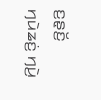ꤢ꤬ꤔ꤫ꤢꤩ꤬ ꤚꤣꤧꤘꤢꤦ꤬ ꤚꤣꤧ꤬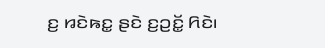ꤢ꤬ ꤙꤢꤧꤒꤢ꤭ ꤔꤢꤧ ꤢ꤬ꤑꤢꤩ꤭ ꤖꤢꤧ꤯